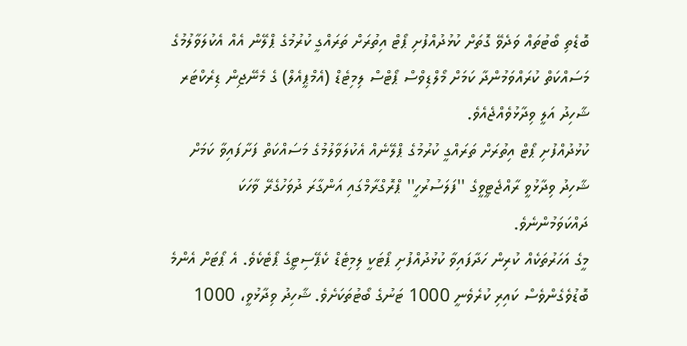ބޮޑެތި ބޯޓުތައް ވަދެވޭ ގޮތަށް ކުޅުދުއްފުށި ޕޯޓް އިތުރަށް ތަރައްގީ ކުރުމުގެ ޕްލޭން އެއް އެކުލަވާލުމުގެ މަސައްކަތް ކުރައްވަމުންދާ ކަމަށް މޯލްޑިވްސް ޕޯޓްސް ލިމިޓެޑް (އެމްޕީއެލް) ގެ މެނޭޖިން ޑިރެކްޓަރ ޝާހިދު އަލީ ވިދާޅުވެއްޖެއެވެ.
ކުޅުދުއްފުށި ޕޯޓް އިތުރަށް ތަރައްގީ ކުރުމުގެ ޕްލޭނެއް އެކުލަވާލުމުގެ މަސައްކަތް ފަށާފައިވާ ކަމަށް ޝާހިދު ވިދާޅުވީ ރާއްޖެޓީވީގެ ''ފަލަސުރުހީ'' ޕްރޮގްރާމްގައި އަންގާރަ ދުވަހުގެރޭ ވާހަކަ ދައްކަވަމުންނެވެ.
މީގެ އަހަރުތަކެއް ކުރިން ހަދާފައިވާ ކުޅުދުއްފުށި ޕޯޓަކީ ލިމިޓެޑް ކެޕޭސިޓީގެ ޕޯޓެކެވެ. އެ ޕޯޓަށް އެންމެ ބޮޑުވެގެންވެސް ކައިރި ކުރެވެނީ 1000 ޓަނުގެ ބޯޓުތަކަށެވެ. ޝާހިދު ވިދާޅުވީ، 1000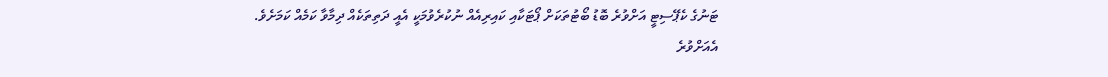ޓަނުގެ ކެޕޭސިޓީ އަށްވުރެ ބޮޑު ބޯޓުތަކަށް ޕޯޓަކާއި ކައިރިއެއް ނުކުރެވުމަކީ އެއީ ދަތިތަކެއް ދިމާވާ ކަމެއް ކަމަށެވެ.
އެއަށްވުރެ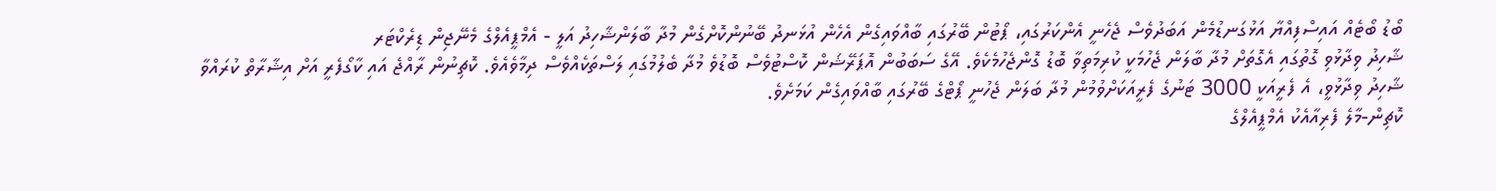ބޯޑު ބޯޓެއް އައިސްފިއްޔާ އަޅުގަނޑުމެން އަބަދުވެސް ޖެހެނީ އެންކަރުގައި، ޕޯޓުން ބޭރުގައި ބާއްވައިގެން އެހެން އުޅަނދު ބޭނުންކޮށްގެން މުދާ ބާލަންޝާހިދު އަލީ - އެމްޕީއެލްގެ މެނޭޖިން ޑިރެކްޓަރ
ޝާހިދު ވިދާޅުވި ގޮތުގައި އެގޮތަށް މުދާ ބާލަން ޖެހުމަކީ ކުރިމަތިވާ ބޮޑު ގޮންޖެހުމެކެވެ. އޭގެ ސަބަބުން އޮޕަރޭޝަން ކޮސްޓުވެސް ބޮޑުވެ މުދާ ބެލުމުގައި ލަސްތަކެއްވެސް ދިމާވެއެވެ. ކޮޗިނުން ރާއްޖެ އައި ކާގޯފެރީ އަށް އިޝާރާތް ކުރައްވާ ޝާހިދު ވިދާޅުވީ، އެ ފެރީއަކީ 3000 ޓަނުގެ ފެރީއަކަށްވުމުން މުދާ ބަލަން ޖެހުނީ ޕޯޓްގެ ބޭރުގައި ބާއްވައިގެން ކަމަށެވެ.
ކޮޗިން-މާލެ ފެރިއާއެކު އެމްޕީއެލްގެ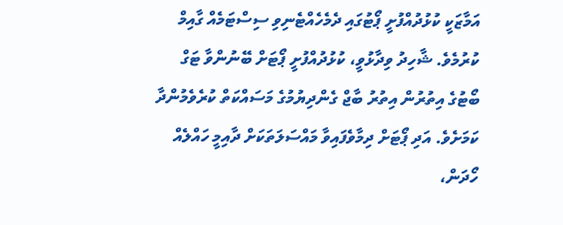އަމާޒަކީ ކުޅުދުއްފުށީ ޕޯޓުގައި ދެމެހެއްޓެނިވި ސިސްޓަމެއް ގާއިމް ކުރުމެވެ. ޝާހިދު ވިދާޅުވީ، ކުޅުދުއްފުށީ ޕޯޓަށް ބޭނުންވާ ޓަގް ބޯޓުގެ އިތުރުން އިތުރު ބާޖް ގެންދިޔުމުގެ މަސައްކަތް ކުރެވެމުންދާ ކަމަށެވެ. އަދި ޕޯޓަށް ދިމާވެފައިވާ މައްސަލަތަކަށް ދާއިމީ ހައްލެއް ހޯދަން،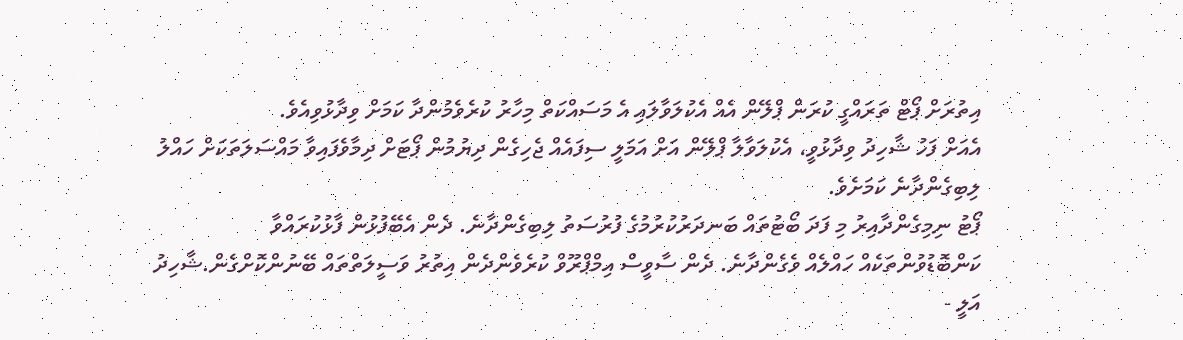އިތުރަށް ޕޯޓް ތަރައްގީ ކުރަން ޕްލޭން އެއް އެކުލަވާލައި އެ މަސައްކަތް މިހާރު ކުރެވެމުންދާ ކަމަށް ވިދާޅުވިއެވެ.
އެއަށް ފަހު ޝާހިދު ވިދާޅުވީ، އެކުލަވާލާ ޕްލޭން އަށް އަމަލީ ސިފައެއް ޖެހިގެން ދިޔުމުން ޕޯޓަށް ދިމާވެފައިވާ މައްސަލަތަކަށް ހައްލު ލިބިގެންދާނެ ކަމަށެވެ.
ޕޯޓު ނިމިގެންދާއިރު މި ފަދަ ބޯޓުތައް ބަނދަރުކުރުމުގެ ފުރުސަތު ލިބިގެންދާނެ. ދެން އެބޭފުޅުން ފާޅުކުރައްވާ ކަންބޮޑުވުންތަކެއް ހައްލެއް ވެގެންދާނެ. ދެން ސާވީސް އިމްޕްރޫވް ކުރެވެންދެން އިތުރު ވަސީލަތްތައް ބޭނުންކޮށްގެން.ޝާހިދު އަލީ -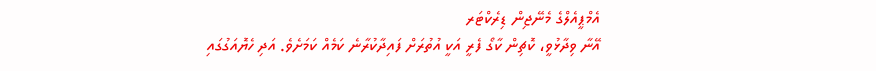އެމްޕީއެލްގެ މެނޭޖިން ޑިރެކްޓަރ
އޭނާ ވިދާޅުވީ، ކޮޗިން ކާގޯ ފެރީ އަކީ އުތުރަށް ފައިދާކުރާނެ ކަމެއް ކަމަށެވެ. އަދި ހެޔޮއަގުގައި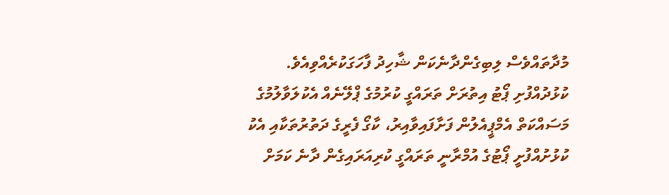މުދާތައްވެސް ލިބިގެންދާނެކަން ޝާހިދު ފާހަގަކުރެއްވިއެވެ.
ކުޅުދުއްފުށި ޕޯޓު އިތުރަށް ތަރައްގީ ކުރުމުގެ ޕްލޭނެއް އެކުލަވާލުމުގެ މަސައްކަތް އެމްޕީއެލުން ފަށާފައިވާއިރު، ކާގޯ ފެރީގެ ދަތުރުތަކާއި އެކު ކުޅުށުއްފުށީ ޕޯޓުގެ އުމްރާނީ ތަރައްގީ ކުރިއަރައިގެން ދާނެ ކަމަށް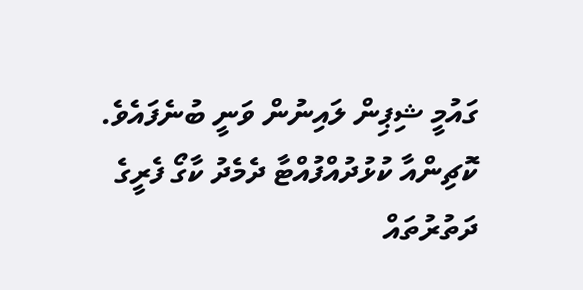ގައުމީ ޝިޕިން ލައިނުން ވަނީ ބުނެފައެވެ.
ކޮޗިންއާ ކުޅުދުއްފުއްޓާ ދެމެދު ކާގޯ ފެރީގެ ދަތުރުތައް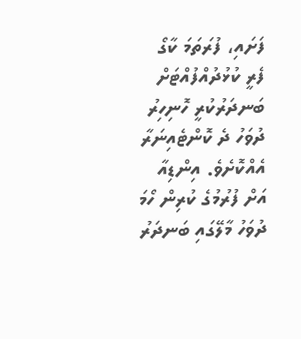ފަށައި، ފުރަތަމަ ކާގޯ ފެރީ ކުޅުދުއްފުއްޓަށް ބަނދަރުކުރީ ހޮނިހިރު ދުވަހު ދެ ކޮންޓެއިނަރާ އެއްކޮށެވެ. އިންޑިއާ އަށް ފުރުމުގެ ކުރިން ހޯމަ ދުވަހު މާލޭގައި ބަނދަރު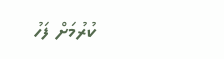ކުރުމަށް ފަހު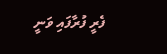ފެރީ ފުރާފައި ވަނީ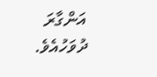އަންގާރަ ދުވަހުއެވެ.